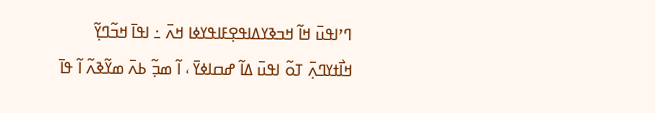ߣߴߊߟߎ߫ ߞߊ߬ ߞߏߢߌߡߊߟߐ߲ߓߊߟߌߦߊ ߞߍ߫ ߸ ߊߟߊ߫ ߞߏ߬ߣߌ߲߬ ߞߊ߯ߙߌߣߍ߲߫ ߠߋ߬ ߊߟߎ߫ ߡߊ߬ ߝߛߊߦߌ߫ ، ߊ߬ ߘߏ߲߬ ߕߍ߫ ߘߌ߬ߢߍ߬ ߊ߬ ߟߊ߫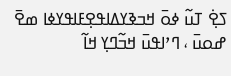ߖߐ߲߭ ߠߎ߬ ߦߋ߫ ߞߏߢߌߡߊߟߐ߲ߓߊߟߌߦߊ ߘߐ߫ ߝߋߎ߫ ، ߣߴߊߟߎ߫ ߞߏ߬ߣߌ߲ ߞߊ߬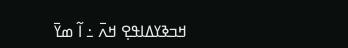ߞߏߢߌߡߊߟߐ߲ ߞߍ߫ ߸ ߊ߬ ߘߌ߫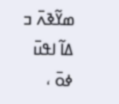ߘߌ߬ߢߍ߫ ߏ ߡߊ߬ ߊߟߎ߫ ߦߋ߫ ،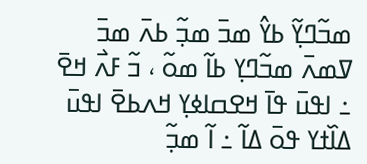ߘߏ߬ߣߌ߲߬ ߕߌ߮ ߘߏ߫ ߘߏ߲߬ ߕߍ߫ ߘߏ߫ ߜߘߍ߫ ߘߏ߬ߣߌ߲ ߕߊ߬ ߘߋ߬ ، ߏ߬ ߓߍ߯ ߞߐ߫ ߸ ߊߟߎ߫ ߟߊ߫ ߞߐߛߊߦߌ߲ ߞߍߕߐ߫ ߊߟߎ߫ ߡߊ߰ߙߌ ߟߋ߫ ߡߊ߬ ߸ ߊ߬ ߘߏ߲߬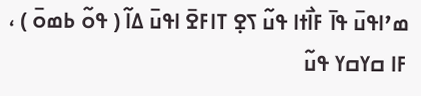ߘߴߊߟߎ߫ ߟߊ߫ ߓߊ߯ߙߊ ߟߎ߬ ߖߐ߲ ߠߊߓߐ߫ ߊߟߎ߫ ߡߊ߬ ( ߟߋ߬ ߕߘߋ߫ ) ، ߓߊ ߛߌߛߌ ߟߎ߬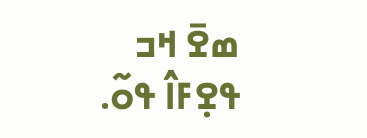ߘߐ߫ ߞߏ ߟߐ߲ߓߊ߮ ߟߋ߬.